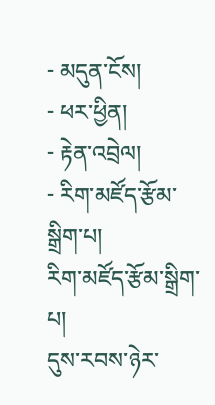- མདུན་ངོས།
- ཕར་ཕྱིན།
- རྟེན་འབྲེལ།
- རིག་མཛོད་རྩོམ་སྒྲིག་པ།
རིག་མཛོད་རྩོམ་སྒྲིག་པ།
དུས་རབས་ཉེར་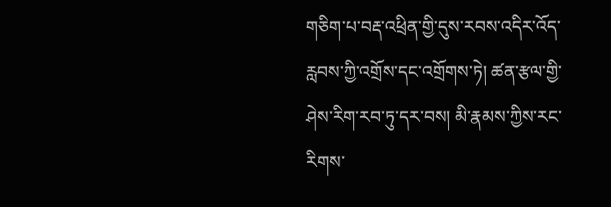གཅིག་པ་བརྡ་འཕྲིན་གྱི་དུས་རབས་འདིར་འོད་རླབས་ཀྱི་འགྲོས་དང་འགྲོགས་ཏེ། ཚན་རྩལ་གྱི་ཤེས་རིག་རབ་ཏུ་དར་བས། མི་རྣམས་ཀྱིས་རང་རིགས་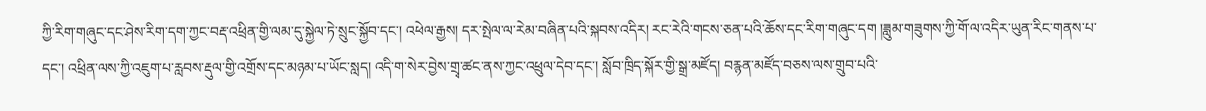ཀྱི་རིག་གཞུང་དང་ཤེས་རིག་དག་ཀྱང་བརྡ་འཕྲིན་གྱི་ལམ་དུ་སྐྱེལ་ཏེ་སྲུང་སྐྱོབ་དང་། འཕེལ་རྒྱས། དར་སྤེལ་ལ་རེམ་བཞིན་པའི་སྐབས་འདིར། རང་རེའི་གངས་ཅན་པའི་ཆོས་དང་རིག་གཞུང་དག །ཟླུམ་གཟུགས་ཀྱི་གོ་ལ་འདིར་ཡུན་རིང་གནས་པ་དང་། འཕྲིན་ལས་ཀྱི་འཇུག་པ་རླབས་རྡུལ་གྱི་འགྲོས་དང་མཉམ་པ་ཡོང་སླད། འདི་ག་སེར་བྱེས་གྲྭ་ཚང་ནས་ཀྱང་འཕྲུལ་དེབ་དང་། སློབ་ཁྲིད་སྐོར་གྱི་སྒྲ་མཛོད། བརྙན་མཛོད་བཅས་ལས་གྲུབ་པའི་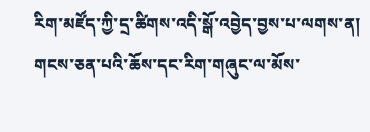རིག་མཛོད་ཀྱི་དྲ་ཚིགས་འདི་སྒོ་འབྱེད་བྱས་པ་ལགས་ན། གངས་ཅན་པའི་ཆོས་དང་རིག་གཞུང་ལ་མོས་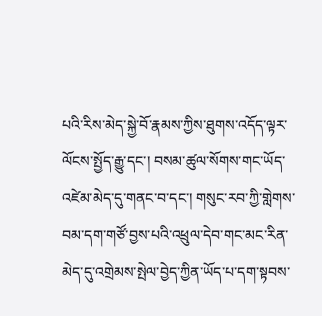པའི་རིས་མེད་སྐྱེ་བོ་རྣམས་ཀྱིས་ཐུགས་འདོད་ལྟར་ལོངས་སྤྱོད་རྒྱུ་དང་། བསམ་ཚུལ་སོགས་གང་ཡོད་འཛེམ་མེད་དུ་གནང་བ་དང་། གསུང་རབ་ཀྱི་གླེགས་བམ་དག་གཙོ་བྱས་པའི་འཕྲུལ་དེབ་གང་མང་རིན་མེད་དུ་འགྲེམས་སྤེལ་བྱེད་ཀྱིན་ཡོད་པ་དག་སྟབས་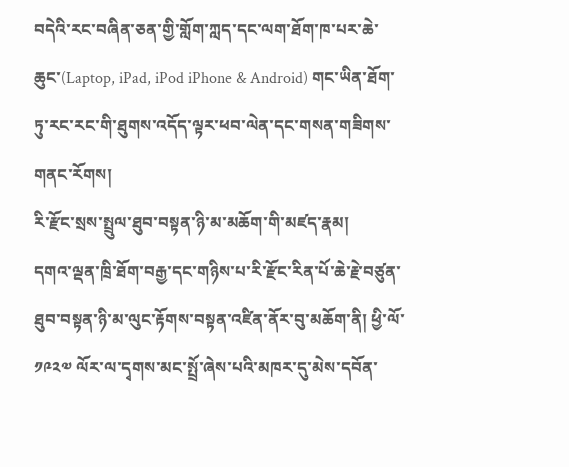བདེའི་རང་བཞིན་ཅན་གྱི་གློག་ཀླད་དང་ལག་ཐོག་ཁ་པར་ཆེ་ཆུང་(Laptop, iPad, iPod iPhone & Android) གང་ཡིན་ཐོག་ཏུ་རང་རང་གི་ཐུགས་འདོད་ལྟར་ཕབ་ལེན་དང་གསན་གཟིགས་གནང་རོགས།
རི་རྫོང་སྲས་སྤྲུལ་ཐུབ་བསྟན་ཉི་མ་མཆོག་གི་མཛད་རྣམ།
དགའ་ལྡན་ཁྲི་ཐོག་བརྒྱ་དང་གཉིས་པ་རི་རྫོང་རིན་པོ་ཆེ་རྗེ་བཙུན་ཐུབ་བསྟན་ཉི་མ་ལུང་རྟོགས་བསྟན་འཛིན་ནོར་བུ་མཆོག་ནི། ཕྱི་ལོ་ ༡༩༢༧ ལོར་ལ་དྭགས་མང་སྤྲོ་ཞེས་པའི་མཁར་དུ་མེས་དབོན་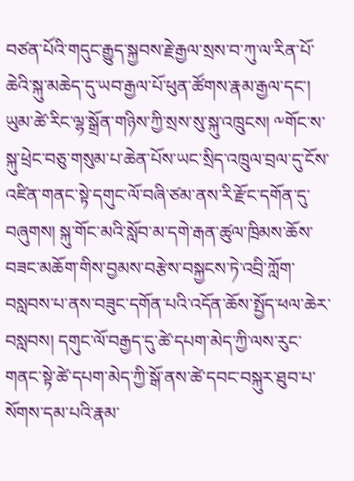བཙན་པོའི་གདུང་རྒྱུད་སྐྱབས་རྗེ་རྒྱལ་སྲས་བ་ཀུ་ལ་རིན་པོ་ཆེའི་སྐུ་མཆེད་དུ་ཡབ་རྒྱལ་པོ་ཕུན་ཚོགས་རྣམ་རྒྱལ་དང་། ཡུམ་ཚེ་རིང་ལྷ་སྒྲོན་གཉིས་ཀྱི་སྲས་སུ་སྐུ་འཁྲུངས། ༸གོང་ས་སྐུ་ཕྲེང་བཅུ་གསུམ་པ་ཆེན་པོས་ཡང་སྲིད་འཁྲུལ་བྲལ་དུ་ངོས་འཛིན་གནང་སྟེ་དགུང་ལོ་བཞི་ཙམ་ནས་རི་རྫོང་དགོན་དུ་བཞུགས། སྐུ་གོང་མའི་སློབ་མ་དགེ་རྒན་ཚུལ་ཁྲིམས་ཆོས་བཟང་མཆོག་གིས་བྱམས་བརྩེས་བསྐྱངས་ཏེ་འབྲི་ཀློག་བསླབས་པ་ནས་བཟུང་དགོན་པའི་འདོན་ཆོས་སྤྱོད་ཕལ་ཆེར་བསླབས། དགུང་ལོ་བརྒྱད་དུ་ཚེ་དཔག་མེད་ཀྱི་ལས་རུང་གནང་སྟེ་ཚེ་དཔག་མེད་ཀྱི་སྒོ་ནས་ཚེ་དབང་བསྐུར་ཐུབ་པ་སོགས་དམ་པའི་རྣམ་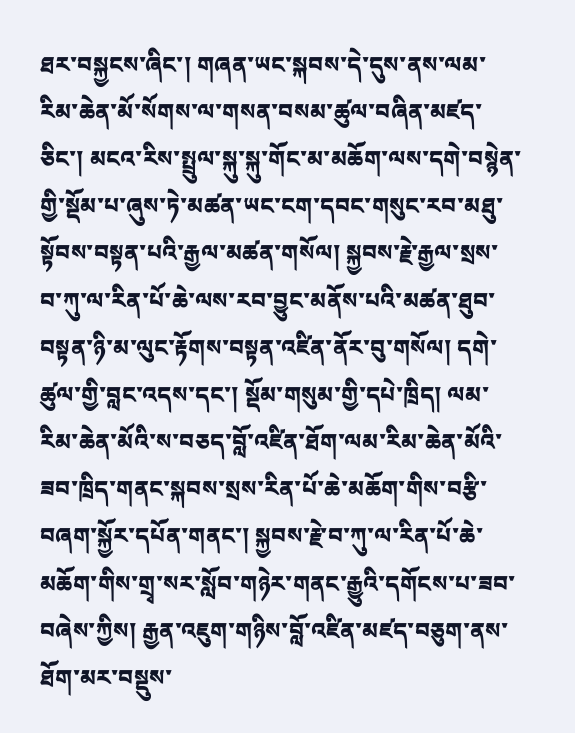ཐར་བསྐྱངས་ཞིང་། གཞན་ཡང་སྐབས་དེ་དུས་ནས་ལམ་རིམ་ཆེན་མོ་སོགས་ལ་གསན་བསམ་ཚུལ་བཞིན་མཛད་ཅིང་། མངའ་རིས་སྤྲུལ་སྐུ་སྐུ་གོང་མ་མཆོག་ལས་དགེ་བསྙེན་གྱི་སྡོམ་པ་ཞུས་ཏེ་མཚན་ཡང་ངག་དབང་གསུང་རབ་མཐུ་སྟོབས་བསྟན་པའི་རྒྱལ་མཚན་གསོལ། སྐྱབས་རྗེ་རྒྱལ་སྲས་བ་ཀུ་ལ་རིན་པོ་ཆེ་ལས་རབ་བྱུང་མནོས་པའི་མཚན་ཐུབ་བསྟན་ཉི་མ་ལུང་རྟོགས་བསྟན་འཛིན་ནོར་བུ་གསོལ། དགེ་ཚུལ་གྱི་བླང་འདས་དང་། སྡོམ་གསུམ་གྱི་དཔེ་ཁྲིད། ལམ་རིམ་ཆེན་མོའི་ས་བཅད་བློ་འཛིན་ཐོག་ལམ་རིམ་ཆེན་མོའི་ཟབ་ཁྲིད་གནང་སྐབས་སྲས་རིན་པོ་ཆེ་མཆོག་གིས་བརྩི་བཞག་སྐྱོར་དཔོན་གནང་། སྐྱབས་རྗེ་བ་ཀུ་ལ་རིན་པོ་ཆེ་མཆོག་གིས་གྲྭ་སར་སློབ་གཉེར་གནང་རྒྱུའི་དགོངས་པ་ཟབ་བཞེས་ཀྱིས། རྒྱན་འཇུག་གཉིས་བློ་འཛིན་མཛད་བཅུག་ནས་ཐོག་མར་བསྡུས་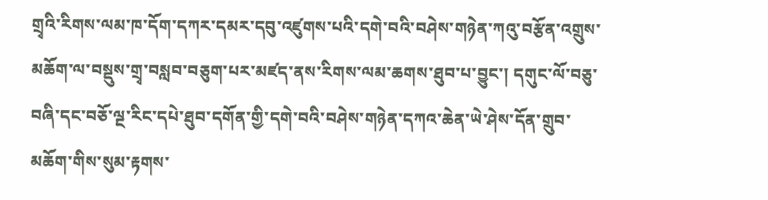གྲྭའི་རིགས་ལམ་ཁ་དོག་དཀར་དམར་དབུ་འཛུགས་པའི་དགེ་བའི་བཤེས་གཉེན་ཀའུ་བརྩོན་འགྲུས་མཆོག་ལ་བསྡུས་གྲྭ་བསླབ་བཅུག་པར་མཛད་ནས་རིགས་ལམ་ཆགས་ཐུབ་པ་བྱུང་། དགུང་ལོ་བཅུ་བཞི་དང་བཅོ་ལྔ་རིང་དཔེ་ཐུབ་དགོན་གྱི་དགེ་བའི་བཤེས་གཉེན་དཀའ་ཆེན་ཡེ་ཤེས་དོན་གྲུབ་མཆོག་གིས་སུམ་རྟགས་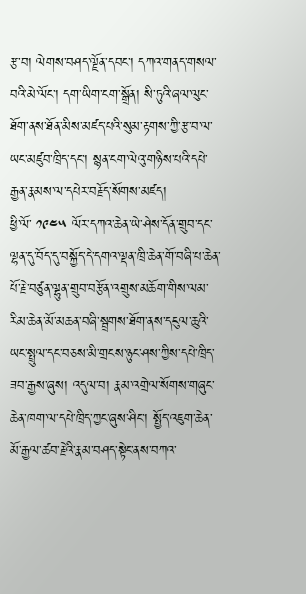རྩ་བ། ལེགས་བཤད་ལྗོན་དབང་། དཀའ་གནད་གསལ་བའི་མེ་ལོང་། དག་ཡིག་ངག་སྒྲོན། སི་ཏུའི་ཞལ་ལུང་ཐོག་ནས་ཐོན་མིས་མཛད་པའི་སུམ་རྟགས་ཀྱི་རྩ་བ་ལ་ཡང་མཛུབ་ཁྲིད་དང་། སྙན་ངག་ལེའུ་གཉིས་པའི་དཔེ་རྒྱན་རྣམས་ལ་དཔེར་བརྗོད་སོགས་མཛད།
ཕྱི་ལོ་ ༡༩༤༥ ལོར་དཀའ་ཆེན་ཡེ་ཤེས་དོན་གྲུབ་དང་ལྷན་དུ་བོད་དུ་བསྐྱོད་དེ་དགའ་ལྡན་ཁྲི་ཆེན་གོ་བཞི་པ་ཆེན་པོ་རྗེ་བཙུན་ལྷུན་གྲུབ་བརྩོན་འགྲུས་མཆོག་གིས་ལམ་རིམ་ཆེན་མོ་མཆན་བཞི་སྦྲགས་ཐོག་ནས་དངུལ་ཆུའི་ཡང་སྤྲུལ་དང་བཅས་མི་གྲངས་ཉུང་ཤས་ཀྱིས་དཔེ་ཁྲིད་ཟབ་རྒྱས་ཞུས། འདུལ་བ། རྣམ་འགྲེལ་སོགས་གཞུང་ཆེན་ཁག་ལ་དཔེ་ཁྲིད་ཀྱང་ཞུས་ཤིང་། སྤྱོད་འཇུག་ཆེན་མོ་རྒྱལ་ཚབ་རྗེའི་རྣམ་བཤད་སྟེང་ནས་བཀའ་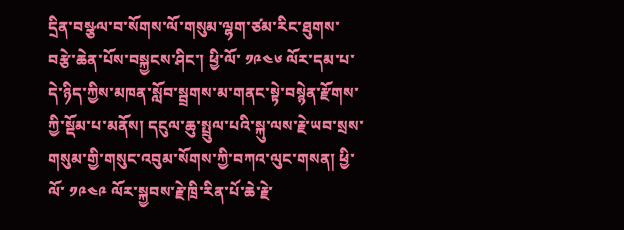དྲིན་བསྩལ་བ་སོགས་ལོ་གསུམ་ལྷག་ཙམ་རིང་ཐུགས་བརྩེ་ཆེན་པོས་བསྐྱངས་ཤིང་། ཕྱི་ལོ་ ༡༩༤༦ ལོར་དམ་པ་དེ་ཉིད་ཀྱིས་མཁན་སློབ་སྦྲགས་མ་གནང་སྟེ་བསྙེན་རྫོགས་ཀྱི་སྡོམ་པ་མནོས། དངུལ་ཆུ་སྤྲུལ་པའི་སྐུ་ལས་རྗེ་ཡབ་སྲས་གསུམ་གྱི་གསུང་འབུམ་སོགས་ཀྱི་བཀའ་ལུང་གསན། ཕྱི་ལོ་ ༡༩༤༩ ལོར་སྐྱབས་རྗེ་ཁྲི་རིན་པོ་ཆེ་རྗེ་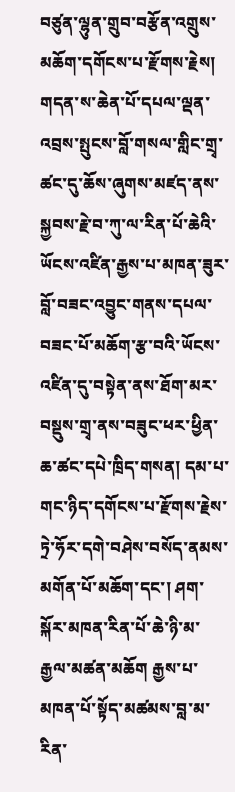བཙུན་ལྷུན་གྲུབ་བརྩོན་འགྲུས་མཆོག་དགོངས་པ་རྫོགས་རྗེས། གདན་ས་ཆེན་པོ་དཔལ་ལྡན་འབྲས་སྤུངས་བློ་གསལ་གླིང་གྲྭ་ཚང་དུ་ཆོས་ཞུགས་མཛད་ནས་སྐྱབས་རྗེ་བ་ཀུ་ལ་རིན་པོ་ཆེའི་ཡོངས་འཛིན་རྒྱས་པ་མཁན་ཟུར་བློ་བཟང་འབྱུང་གནས་དཔལ་བཟང་པོ་མཆོག་རྩ་བའི་ཡོངས་འཛིན་དུ་བསྟེན་ནས་ཐོག་མར་བསྡུས་གྲྭ་ནས་བཟུང་ཕར་ཕྱིན་ཆ་ཚང་དཔེ་ཁྲིད་གསན། དམ་པ་གང་ཉིད་དགོངས་པ་རྫོགས་རྗེས་ཏྲེ་ཧོར་དགེ་བཤེས་བསོད་ནམས་མགོན་པོ་མཆོག་དང་། ཤག་སྐོར་མཁན་རིན་པོ་ཆེ་ཉི་མ་རྒྱལ་མཚན་མཆོག རྒྱས་པ་མཁན་པོ་སྟོད་མཚམས་བླ་མ་རིན་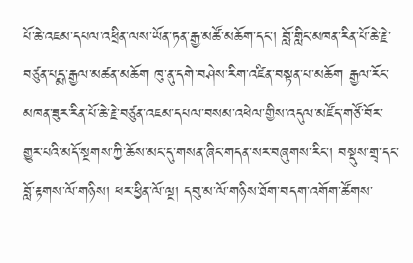པོ་ཆེ་འཇམ་དཔལ་འཕྲིན་ལས་ཡོན་ཏན་རྒྱ་མཚོ་མཆོག་དང་། བློ་གླིང་མཁན་རིན་པོ་ཆེ་རྗེ་བཙུན་པདྨ་རྒྱལ་མཚན་མཆོག ཁུ་ནུ་དགེ་བཤེས་རིག་འཛིན་བསྟན་པ་མཆོག རྒྱལ་རོང་མཁན་ཟུར་རིན་པོ་ཆེ་རྗེ་བཙུན་འཇམ་དཔལ་བསམ་འཕེལ་གྱིས་འདུལ་མཛོད་གཙོ་བོར་གྱུར་པའི་མདོ་སྔགས་ཀྱི་ཆོས་མང་དུ་གསན་ཞིང་གདན་སར་བཞུགས་རིང་། བསྡུས་གྲྭ་དང་བློ་རྟགས་ལོ་གཉིས། ཕར་ཕྱིན་ལོ་ལྔ། དབུ་མ་ལོ་གཉིས་ཐོག་བདག་འགོག་ཚོགས་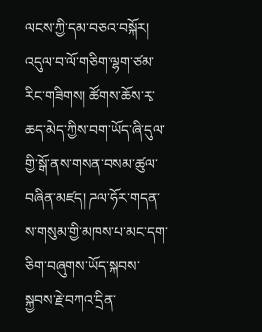ལངས་ཀྱི་དམ་བཅའ་བསྐོར།
འདུལ་བ་ལོ་གཅིག་ལྷག་ཙམ་རིང་གཟིགས། ཚོགས་ཆོས་རྭ་ཆད་མེད་ཀྱིས་བག་ཡོད་ཞི་དུལ་གྱི་སྒོ་ནས་གསན་བསམ་ཚུལ་བཞིན་མཛད། ཌལ་ཧོར་གདན་ས་གསུམ་གྱི་མཁས་པ་མང་དག་ཅིག་བཞུགས་ཡོད་སྐབས་སྐྱབས་རྗེ་བཀའ་དྲིན་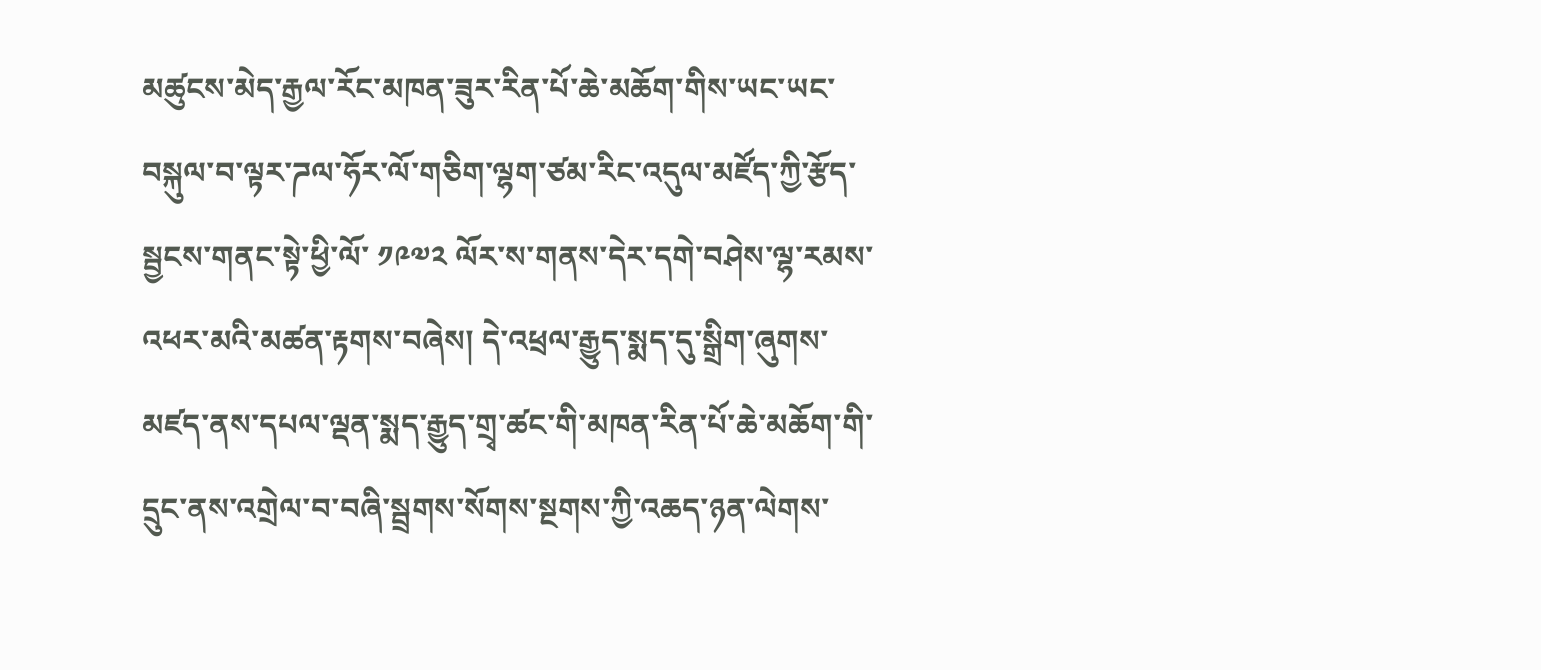མཚུངས་མེད་རྒྱལ་རོང་མཁན་ཟུར་རིན་པོ་ཆེ་མཆོག་གིས་ཡང་ཡང་བསྐུལ་བ་ལྟར་ཌལ་ཧོར་ལོ་གཅིག་ལྷག་ཙམ་རིང་འདུལ་མཛོད་ཀྱི་རྩོད་སྦྱངས་གནང་སྟེ་ཕྱི་ལོ་ ༡༩༧༢ ལོར་ས་གནས་དེར་དགེ་བཤེས་ལྷ་རམས་འཕར་མའི་མཚན་རྟགས་བཞེས། དེ་འཕྲལ་རྒྱུད་སྨད་དུ་སྒྲིག་ཞུགས་མཛད་ནས་དཔལ་ལྡན་སྨད་རྒྱུད་གྲྭ་ཚང་གི་མཁན་རིན་པོ་ཆེ་མཆོག་གི་དྲུང་ནས་འགྲེལ་བ་བཞི་སྦྲགས་སོགས་སྔགས་ཀྱི་འཆད་ཉན་ལེགས་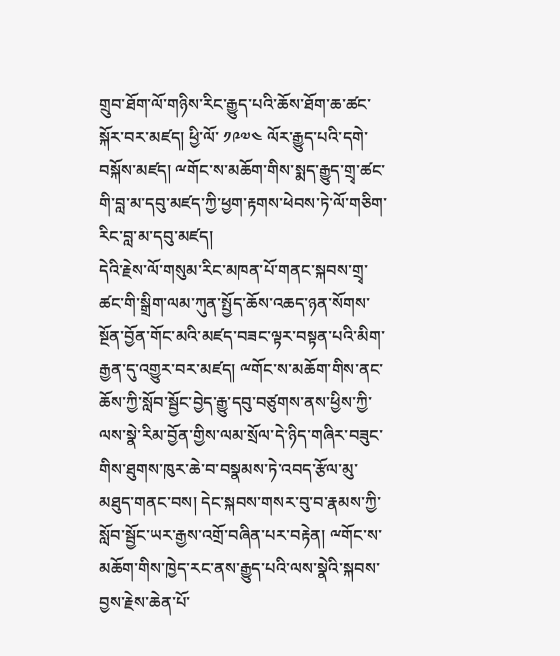གྲུབ་ཐོག་ལོ་གཉིས་རིང་རྒྱུད་པའི་ཆོས་ཐོག་ཆ་ཚང་སྐོར་བར་མཛད། ཕྱི་ལོ་ ༡༩༧༤ ལོར་རྒྱུད་པའི་དགེ་བསྐོས་མཛད། ྋགོང་ས་མཆོག་གིས་སྨད་རྒྱུད་གྲྭ་ཚང་གི་བླ་མ་དབུ་མཛད་ཀྱི་ཕྱག་རྟགས་ཕེབས་ཏེ་ལོ་གཅིག་རིང་བླ་མ་དབུ་མཛད།
དེའི་རྗེས་ལོ་གསུམ་རིང་མཁན་པོ་གནང་སྐབས་གྲྭ་ཚང་གི་སྒྲིག་ལམ་ཀུན་སྤྱོད་ཆོས་འཆད་ཉན་སོགས་སྔོན་བྱོན་གོང་མའི་མཛད་བཟང་ལྟར་བསྟན་པའི་མིག་རྒྱན་དུ་འགྱུར་བར་མཛད། ྋགོང་ས་མཆོག་གིས་ནང་ཆོས་ཀྱི་སློབ་སྦྱོང་བྱེད་རྒྱུ་དབུ་བཙུགས་ནས་ཕྱིས་ཀྱི་ལས་སྣེ་རིམ་བྱོན་གྱིས་ལམ་སྲོལ་དེ་ཉིད་གཞིར་བཟུང་གིས་ཐུགས་ཁུར་ཆེ་བ་བསྣམས་ཏེ་འབད་རྩོལ་མུ་མཐུད་གནང་བས། དེང་སྐབས་གསར་བུ་བ་རྣམས་ཀྱི་སློབ་སྦྱོང་ཡར་རྒྱས་འགྲོ་བཞིན་པར་བརྟེན། ྋགོང་ས་མཆོག་གིས་ཁྱེད་རང་ནས་རྒྱུད་པའི་ལས་སྣེའི་སྐབས་བྱས་རྗེས་ཆེན་པོ་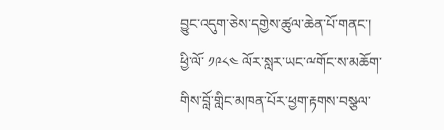བྱུང་འདུག་ཅེས་དགྱེས་ཚུལ་ཆེན་པོ་གནང་། ཕྱི་ལོ་ ༡༩༨༤ ལོར་སླར་ཡང་ྋགོང་ས་མཆོག་གིས་བློ་གླིང་མཁན་པོར་ཕྱག་རྟགས་བསྩལ་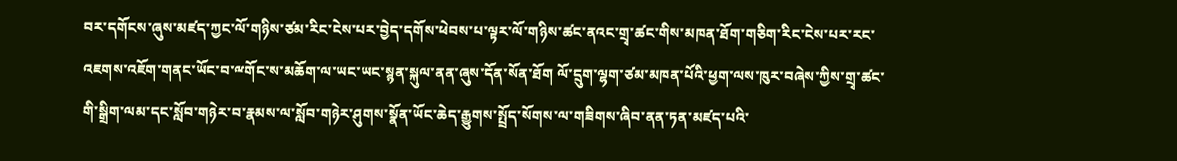བར་དགོངས་ཞུས་མཛད་ཀྱང་ལོ་གཉིས་ཙམ་རིང་ངེས་པར་བྱེད་དགོས་ཕེབས་པ་ལྟར་ལོ་གཉིས་ཚང་ནའང་གྲྭ་ཚང་གིས་མཁན་ཐོག་གཅིག་རིང་ངེས་པར་རང་འཇགས་འཇོག་གནང་ཡོང་བ་ྋགོང་ས་མཆོག་ལ་ཡང་ཡང་སྙན་སྐུལ་ནན་ཞུས་དོན་སོན་ཐོག ལོ་དྲུག་ལྷག་ཙམ་མཁན་པོའི་ཕྱག་ལས་ཁུར་བཞེས་ཀྱིས་གྲྭ་ཚང་གི་སྒྲིག་ལམ་དང་སློབ་གཉེར་བ་རྣམས་ལ་སློབ་གཉེར་ཤུགས་སྣོན་ཡོང་ཆེད་རྒྱུགས་སྤྲོད་སོགས་ལ་གཟིགས་ཞིབ་ནན་ཏན་མཛད་པའི་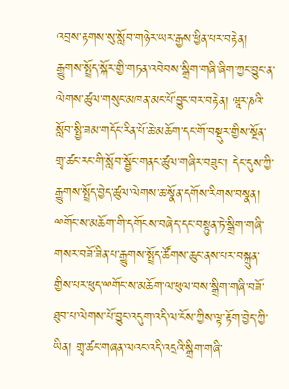འབྲས་རྟགས་སུ་སློབ་གཉེར་ཡར་རྒྱས་ཕྱིན་པར་བརྟེན། རྒྱུགས་སྤྲོད་སྐོར་གྱི་གཏན་འབེབས་སྒྲིག་གཞི་ཞིག་ཀྱང་བྱུང་ན་ལེགས་ཚུལ་གསུང་མཁན་མང་པོ་བྱུང་བར་བརྟེན། ཝཱར་ཎའི་སློབ་སྤྱི་ཟམ་གདོང་རིན་པོ་ཆེ་མཆོག་དང་གོ་བསྡུར་གྱིས་སྔོན་གྲྭ་ཚང་རང་གི་སློབ་སྦྱོང་གནང་ཚུལ་གཞིར་བཟུང་། དེང་དུས་ཀྱི་རྒྱུགས་སྤྲོད་བྱེད་ཚུལ་ལེགས་ཆ་སྣོན་དགོས་རིགས་བསྣན། ྋགོང་ས་མཆོག་གི་དགོངས་བཞེད་དང་བསྟུན་ཏེ་སྒྲིག་གཞི་གསར་བཟོ་ཟིན་པ་རྒྱུགས་སྤྲོད་ཚོགས་ཆུང་ནས་པར་བསྐྲུན་གྱིས་པར་ཕུད་ྋགོང་ས་མཆོག་ལ་ཕུལ་བས་སྒྲིག་གཞི་བཟོ་ཐུབ་པ་ལེགས་པོ་བྱུང་འདུག་འདི་ལ་ངོས་ཀྱིས་ལྟ་རྟོག་བྱེད་ཀྱི་ཡིན། གྲྭ་ཚང་གཞན་ལའང་འདི་འདྲའི་སྒྲིག་གཞི་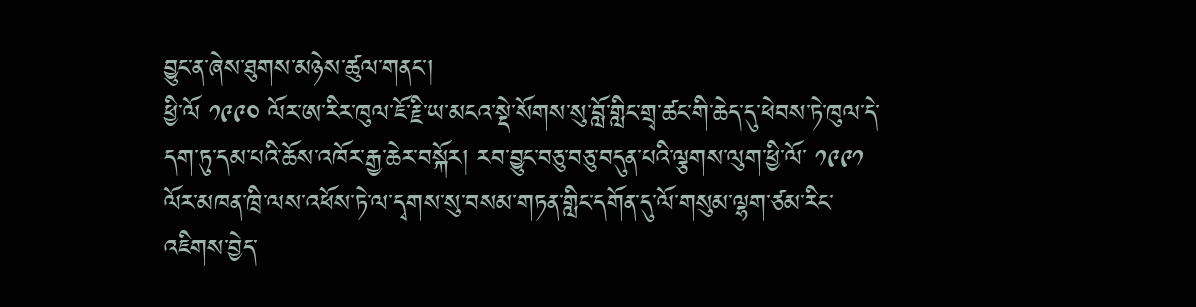བྱུང་ན་ཞེས་ཐུགས་མཉེས་ཚུལ་གནང་།
ཕྱི་ལོ ༡༩༩༠ ལོར་ཨ་རིར་ཁུལ་ཇོ་རྗི་ཡ་མངའ་སྡེ་སོགས་སུ་བློ་གླིང་གྲྭ་ཚང་གི་ཆེད་དུ་ཕེབས་ཏེ་ཁུལ་དེ་དག་ཏུ་དམ་པའི་ཆོས་འཁོར་རྒྱ་ཆེར་བསྐོར། རབ་བྱུང་བཅུ་བཅུ་བདུན་པའི་ལྕགས་ལུག་ཕྱི་ལོ་ ༡༩༩༡ ལོར་མཁན་ཁྲི་ལས་འཕོས་ཏེ་ལ་དྭགས་སུ་བསམ་གཏན་གླིང་དགོན་དུ་ལོ་གསུམ་ལྷག་ཙམ་རིང་འཇིགས་བྱེད་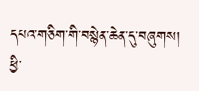དཔའ་གཅིག་གི་བསྙེན་ཆེན་དུ་བཞུགས། ཕྱི་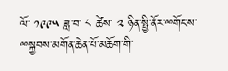ལོ་ ༡༩༩༥ ཟླ་བ་ ༨ ཚེས་ ༢ ཉིན་སྤྱི་ནོར་ྋགོང་ས་ྋསྐྱབས་མགོན་ཆེན་པོ་མཆོག་གི་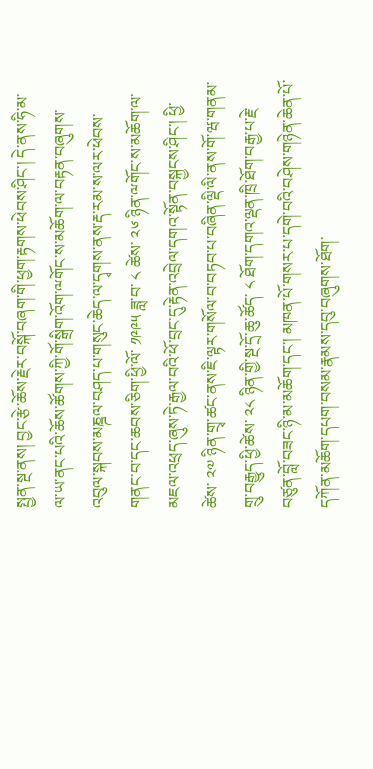སྤྱན་སྔ་ནས། བྱང་རྩེ་ཆོས་རྗེར་བསྐོ་བཞག་གི་ཕྱག་རྟགས་ཕེབས་ཤིང་། དེ་ནས་ཧི་མ་ལ་ཡ་ནང་པའི་ཆོས་ཚོགས་ཀྱི་གོ་སྒྲིག་འོག་ྋགོང་ས་མཆོག་ལ་བརྟན་བཞུགས་འབུལ་སྐབས་མཎྜལ་བཤད་པ་གསུང་ཆེད་ལ་དྭགས་ནས་རྡ་རམ་ས་ལར་ཕེབས་གནང་བ་དང་ཆབས་ཅིག་ཕྱི་ལོ་ ༡༩༩༥ ཟླ་བ་ ༨ ཚེས་ ༢༦ ཉིན་ྋགོང་ས་མཆོག་ལ་མཇལ་འཕྲད་ཞུས་ཏེ་རྒྱལ་བའི་ཕོ་བྲང་དུ་རྟེན་འབྲེལ་དགའ་སྟོན་བསྐྱངས་ཤིང་། ཕྱི་ཚེས་ ༢༧ ཉིན་གྲྭ་ཚང་ནས་ཇི་ལྟར་གསོལ་བ་བཏབ་པ་བཞིན་ལྡི་ལི་ནས་གོ་ཝ་གནམ་གྲུ་བརྒྱུད་ཕྱི་ཚེས་ ༢༨ ཉིན་གྱི་སྔ་དྲོ་ཆུ་ཚོད་ ༨ ཐོག་དགའ་ལྡན་ཁྲི་ཐོག་བརྒྱ་པ་རྗེ་བཙུན་བློ་བཟང་ཉི་མ་མཆོག་དང་། མཁན་པོ་གསར་པ་དགེ་བའི་བཤེས་གཉེན་ཆེན་པོ་དཀོན་མཆོག་དཔག་བསམ་རྣམས་དབུ་བཞུགས་ཐོག་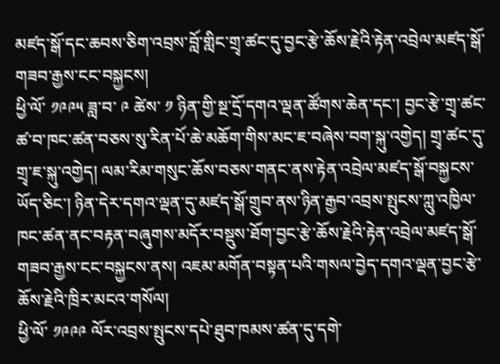མཛད་སྒོ་དང་ཆབས་ཅིག་འབྲས་བློ་གླིང་གྲྭ་ཚང་དུ་བྱང་རྩེ་ཆོས་རྗེའི་རྟེན་འབྲེལ་མཛད་སྒོ་གཟབ་རྒྱས་ངང་བསྐྱངས།
ཕྱི་ལོ་ ༡༩༩༥ ཟླ་བ་ ༩ ཚེས་ ༡ ཉིན་གྱི་སྔ་དྲོ་དགའ་ལྡན་ཚོགས་ཆེན་དང་། བྱང་རྩེ་གྲྭ་ཚང་ཚ་བ་ཁང་ཚན་བཅས་སུ་རིན་པོ་ཆེ་མཆོག་གིས་མང་ཇ་བཞེས་བག་སྐུ་འགྱེད། གྲྭ་ཚང་དུ་གྲྭ་ཇ་སྐུ་འགྱེད། ལམ་རིམ་གསུང་ཆོས་བཅས་གནང་ནས་རྟེན་འབྲེལ་མཛད་སྒོ་བསྐྱངས་ཡོད་ཅིང་། ཉིན་དེར་དགའ་ལྡན་དུ་མཛད་སྒོ་གྲུབ་ནས་ཉིན་རྒྱབ་འབྲས་སྤུངས་ཀླུ་འཁྱིལ་ཁང་ཚན་ནང་བརྟན་བཞུགས་མདོར་བསྡུས་ཐོག་བྱང་རྩེ་ཆོས་རྗེའི་རྟེན་འབྲེལ་མཛད་སྒོ་གཟབ་རྒྱས་ངང་བསྐྱངས་ནས། འཇམ་མགོན་བསྟན་པའི་གསལ་བྱེད་དགའ་ལྡན་བྱང་རྩེ་ཆོས་རྗེའི་ཁྲིར་མངའ་གསོལ།
ཕྱི་ལོ་ ༡༩༩༩ ལོར་འབྲས་སྤུངས་དཔེ་ཐུབ་ཁམས་ཚན་དུ་དགེ་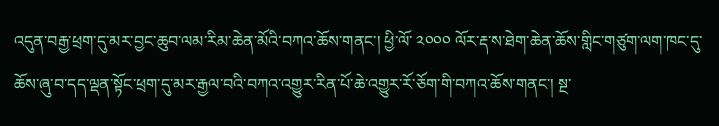འདུན་བརྒྱ་ཕྲག་དུ་མར་བྱང་ཆུབ་ལམ་རིམ་ཆེན་མོའི་བཀའ་ཆོས་གནང་། ཕྱི་ལོ་ ༢༠༠༠ ལོར་རྡ་ས་ཐེག་ཆེན་ཆོས་གླིང་གཙུག་ལག་ཁང་དུ་ཆོས་ཞུ་བ་དད་ལྡན་སྟོང་ཕྲག་དུ་མར་རྒྱལ་བའི་བཀའ་འགྱུར་རིན་པོ་ཆེ་འགྱུར་རོ་ཅོག་གི་བཀའ་ཆོས་གནང་། སྔ་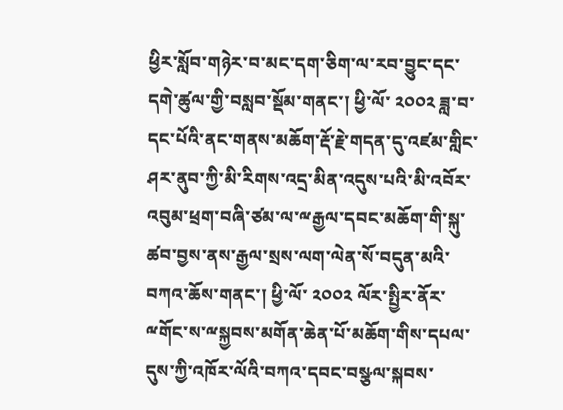ཕྱིར་སློབ་གཉེར་བ་མང་དག་ཅིག་ལ་རབ་བྱུང་དང་དགེ་ཚུལ་གྱི་བསླབ་སྡོམ་གནང་། ཕྱི་ལོ་ ༢༠༠༢ ཟླ་བ་དང་པོའི་ནང་གནས་མཆོག་རྡོ་རྗེ་གདན་དུ་འཛམ་གླིང་ཤར་ནུབ་ཀྱི་མི་རིགས་འདྲ་མིན་འདུས་པའི་མི་འབོར་འབུམ་ཕྲག་བཞི་ཙམ་ལ་ྋརྒྱལ་དབང་མཆོག་གི་སྐུ་ཚབ་བྱས་ནས་རྒྱལ་སྲས་ལག་ལེན་སོ་བདུན་མའི་བཀའ་ཆོས་གནང་། ཕྱི་ལོ་ ༢༠༠༢ ལོར་སྤྱིར་ནོར་ྋགོང་ས་ྋསྐྱབས་མགོན་ཆེན་པོ་མཆོག་གིས་དཔལ་དུས་ཀྱི་འཁོར་ལོའི་བཀའ་དབང་བསྩལ་སྐབས་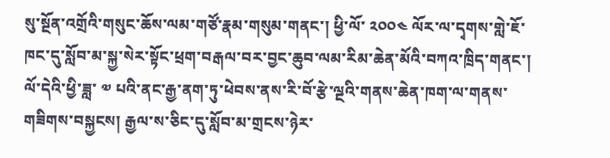སུ་སྔོན་འགྲོའི་གསུང་ཆོས་ལམ་གཙོ་རྣམ་གསུམ་གནང་། ཕྱི་ལོ་ ༢༠༠༤ ལོར་ལ་དྭགས་གླེ་ཇོ་ཁང་དུ་སློབ་མ་སྐྱ་སེར་སྟོང་ཕྲག་བརྒལ་བར་བྱང་ཆུབ་ལམ་རིམ་ཆེན་མོའི་བཀའ་ཁྲིད་གནང་། ལོ་དེའི་ཕྱི་ཟླ་ ༧ པའི་ནང་རྒྱ་ནག་ཏུ་ཕེབས་ནས་རི་བོ་རྩེ་ལྔའི་གནས་ཆེན་ཁག་ལ་གནས་གཟིགས་བསྐྱངས། རྒྱལ་ས་ཅིང་དུ་སློབ་མ་གྲངས་ཉེར་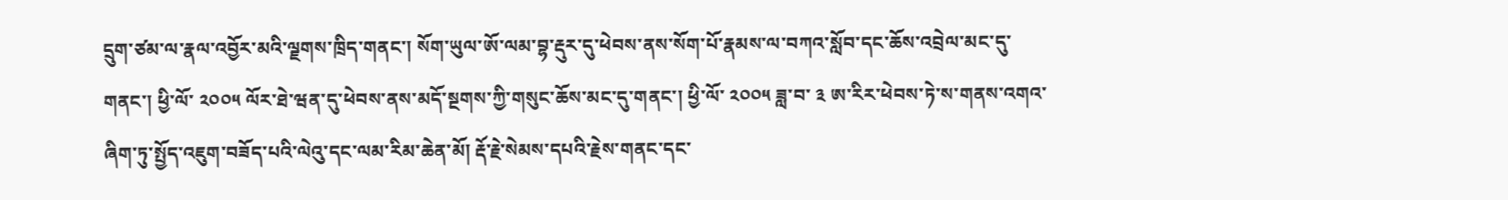དྲུག་ཙམ་ལ་རྣལ་འབྱོར་མའི་ལྗགས་ཁྲིད་གནང་། སོག་ཡུལ་ཨོ་ལམ་བྷ་རྡུར་དུ་ཕེབས་ནས་སོག་པོ་རྣམས་ལ་བཀའ་སློབ་དང་ཆོས་འབྲེལ་མང་དུ་གནང་། ཕྱི་ལོ་ ༢༠༠༥ ལོར་ཐེ་ཝན་དུ་ཕེབས་ནས་མདོ་སྔགས་ཀྱི་གསུང་ཆོས་མང་དུ་གནང་། ཕྱི་ལོ་ ༢༠༠༥ ཟླ་བ་ ༣ ཨ་རིར་ཕེབས་ཏེ་ས་གནས་འགའ་ཞིག་ཏུ་སྤྱོད་འཇུག་བཟོད་པའི་ལེའུ་དང་ལམ་རིམ་ཆེན་མོ། རྡོ་རྗེ་སེམས་དཔའི་རྗེས་གནང་དང་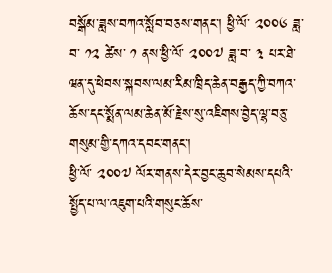བསྒོམ་ཟླས་བཀའ་སློབ་བཅས་གནང་། ཕྱི་ལོ་ ༢༠༠༦ ཟླ་བ་ ༡༢ ཚེས་ ༡ ནས་ཕྱི་ལོ་ ༢༠༠༧ ཟླ་བ་ ༣ པར་ཐེ་ཝན་དུ་ཕེབས་སྐབས་ལམ་རིམ་ཁྲིད་ཆེན་བརྒྱད་ཀྱི་བཀའ་ཆོས་དང་སྨོན་ལམ་ཆེན་མོ་རྗེས་སུ་འཇིགས་བྱེད་ལྷ་བཅུ་གསུམ་གྱི་དཀའ་དབང་གནང་།
ཕྱི་ལོ་ ༢༠༠༧ ལོར་གནས་དེར་བྱང་ཆུབ་སེམས་དཔའི་སྤྱོད་པ་ལ་འཇུག་པའི་གསུང་ཆོས་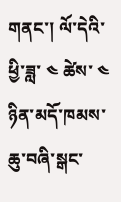གནང་། ལོ་དེའི་ཕྱི་ཟླ་ ༤ ཚེས་ ༤ ཉིན་མདོ་ཁམས་ཆུ་བཞི་སྒང་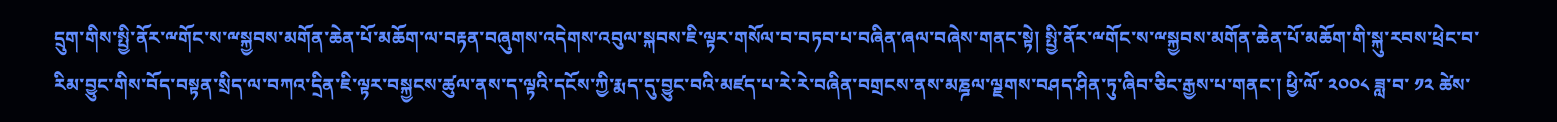དྲུག་གིས་སྤྱི་ནོར་ྋགོང་ས་ྋསྐྱབས་མགོན་ཆེན་པོ་མཆོག་ལ་བརྟན་བཞུགས་འདེགས་འབུལ་སྐབས་ཇི་ལྟར་གསོལ་བ་བཏབ་པ་བཞིན་ཞལ་བཞེས་གནང་སྟེ། སྤྱི་ནོར་ྋགོང་ས་ྋསྐྱབས་མགོན་ཆེན་པོ་མཆོག་གི་སྐུ་རབས་ཕྲེང་བ་རིམ་བྱུང་གིས་བོད་བསྟན་སྲིད་ལ་བཀའ་དྲིན་ཇི་ལྟར་བསྐྱངས་ཚུལ་ནས་ད་ལྟའི་དངོས་ཀྱི་རྨད་དུ་བྱུང་བའི་མཛད་པ་རེ་རེ་བཞིན་བགྲངས་ནས་མཎྜལ་ལྗགས་བཤད་ཤིན་ཏུ་ཞིབ་ཅིང་རྒྱས་པ་གནང་། ཕྱི་ལོ་ ༢༠༠༨ ཟླ་བ་ ༡༢ ཚེས་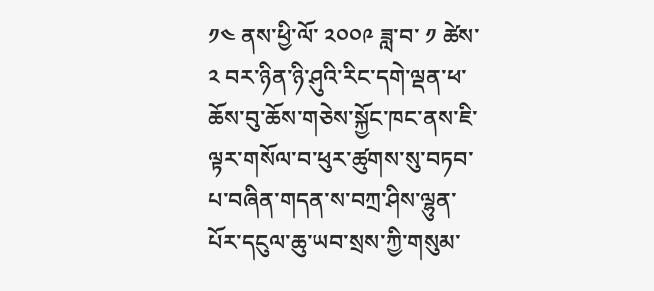༡༤ ནས་ཕྱི་ལོ་ ༢༠༠༩ ཟླ་བ་ ༡ ཚེས་ ༢ བར་ཉིན་ཉི་ཤུའི་རིང་དགེ་ལྡན་ཕ་ཆོས་བུ་ཆོས་གཅེས་སྐྱོང་ཁང་ནས་ཇི་ལྟར་གསོལ་བ་ཕུར་ཚུགས་སུ་བཏབ་པ་བཞིན་གདན་ས་བཀྲ་ཤིས་ལྷུན་པོར་དངུལ་ཆུ་ཡབ་སྲས་ཀྱི་གསུམ་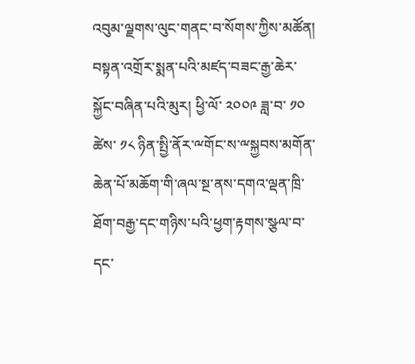འབུམ་ལྗགས་ལུང་གནང་བ་སོགས་ཀྱིས་མཚོན། བསྟན་འགྲོར་སྨན་པའི་མཛད་བཟང་རྒྱ་ཆེར་སྐྱོང་བཞིན་པའི་མུར། ཕྱི་ལོ་ ༢༠༠༩ ཟླ་བ་ ༡༠ ཚེས་ ༡༨ ཉིན་སྤྱི་ནོར་ྋགོང་ས་ྋསྐྱབས་མགོན་ཆེན་པོ་མཆོག་གི་ཞལ་སྔ་ནས་དགའ་ལྡན་ཁྲི་ཐོག་བརྒྱ་དང་གཉིས་པའི་ཕྱག་རྟགས་སྩལ་བ་དང་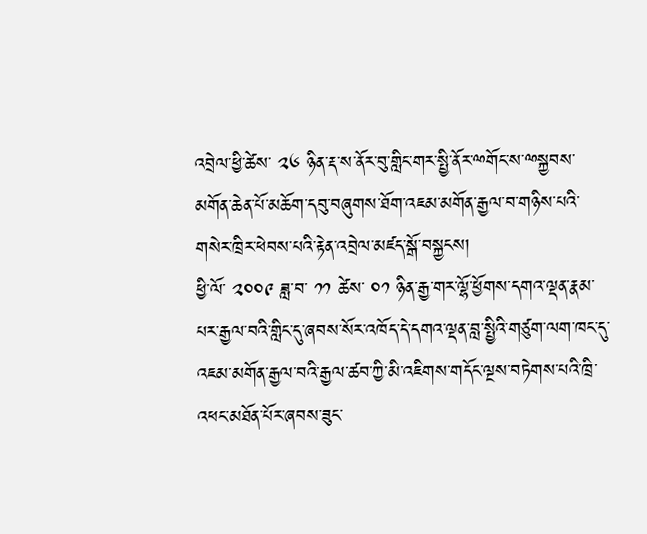འབྲེལ་ཕྱི་ཚེས་ ༢༦ ཉིན་རྡ་ས་ནོར་བུ་གླིང་གར་སྤྱི་ནོར་ྋགོང་ས་ྋསྐྱབས་མགོན་ཆེན་པོ་མཆོག་དབུ་བཞུགས་ཐོག་འཇམ་མགོན་རྒྱལ་བ་གཉིས་པའི་གསེར་ཁྲིར་ཕེབས་པའི་རྟེན་འབྲེལ་མཛད་སྒོ་བསྐྱངས།
ཕྱི་ལོ་ ༢༠༠༩ ཟླ་བ་ ༡༡ ཚེས་ ༠༡ ཉིན་རྒྱ་གར་ལྷོ་ཕྱོགས་དགའ་ལྡན་རྣམ་པར་རྒྱལ་བའི་གླིང་དུ་ཞབས་སོར་འཁོད་དེ་དགའ་ལྡན་བླ་སྤྱིའི་གཙུག་ལག་ཁང་དུ་འཇམ་མགོན་རྒྱལ་བའི་རྒྱལ་ཚབ་ཀྱི་མི་འཇིགས་གདོང་ལྔས་བཏེགས་པའི་ཁྲི་འཕང་མཐོན་པོར་ཞབས་ཟུང་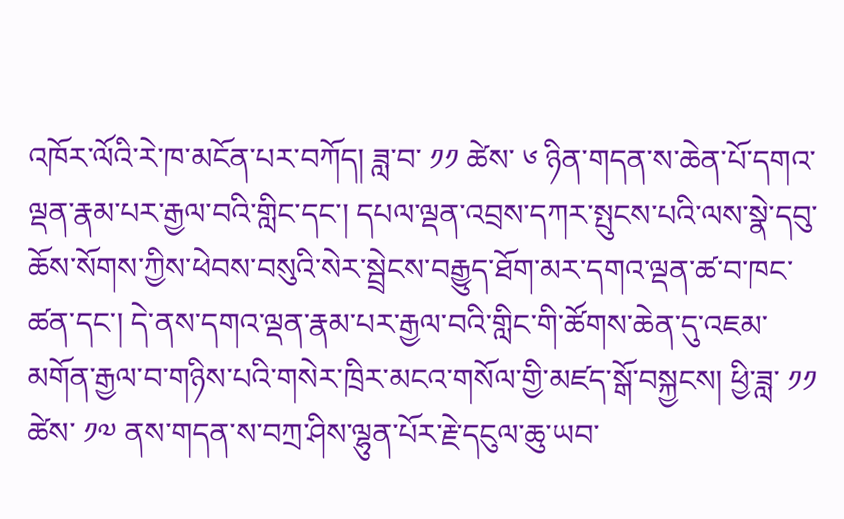འཁོར་ལོའི་རེ་ཁ་མངོན་པར་བཀོད། ཟླ་བ་ ༡༡ ཚེས་ ༦ ཉིན་གདན་ས་ཆེན་པོ་དགའ་ལྡན་རྣམ་པར་རྒྱལ་བའི་གླིང་དང་། དཔལ་ལྡན་འབྲས་དཀར་སྤུངས་པའི་ལས་སྣེ་དབུ་ཆོས་སོགས་ཀྱིས་ཕེབས་བསུའི་སེར་སྦྲེངས་བརྒྱུད་ཐོག་མར་དགའ་ལྡན་ཚ་བ་ཁང་ཚན་དང་། དེ་ནས་དགའ་ལྡན་རྣམ་པར་རྒྱལ་བའི་གླིང་གི་ཚོགས་ཆེན་དུ་འཇམ་མགོན་རྒྱལ་བ་གཉིས་པའི་གསེར་ཁྲིར་མངའ་གསོལ་གྱི་མཛད་སྒོ་བསྐྱངས། ཕྱི་ཟླ་ ༡༡ ཚེས་ ༡༧ ནས་གདན་ས་བཀྲ་ཤིས་ལྷུན་པོར་རྗེ་དངུལ་ཆུ་ཡབ་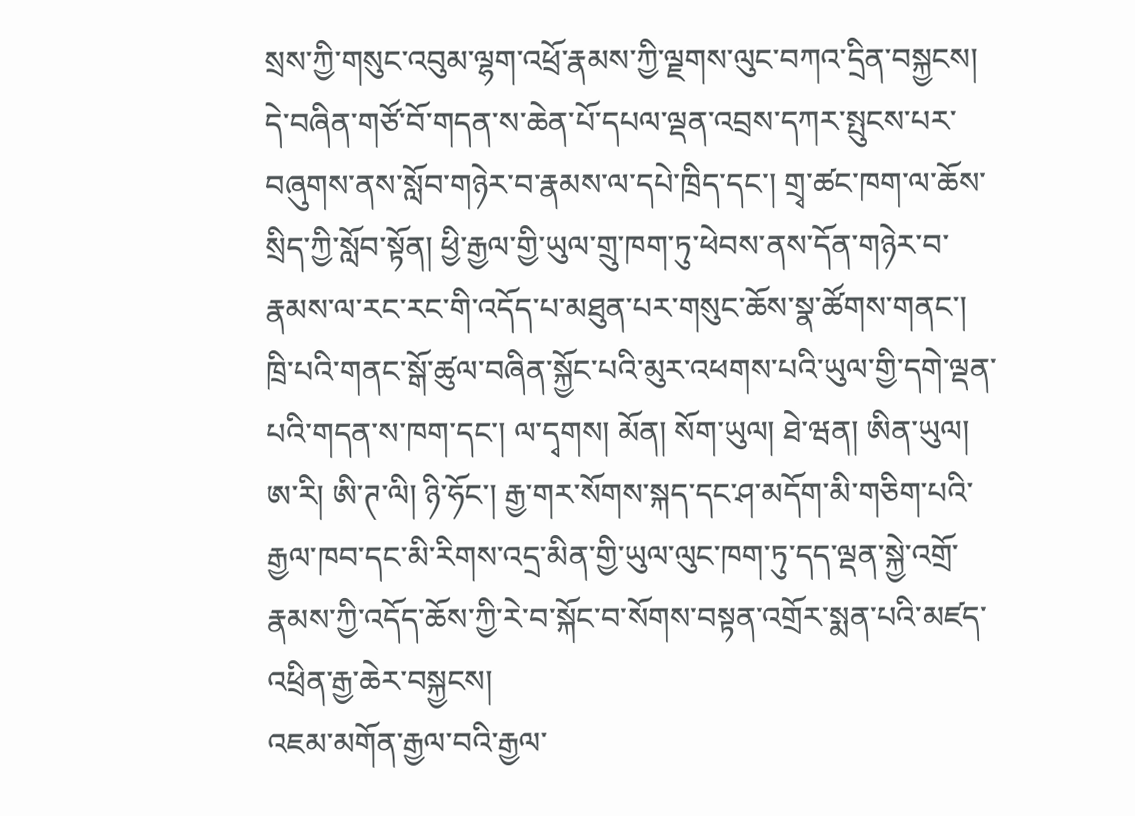སྲས་ཀྱི་གསུང་འབུམ་ལྷག་འཕྲོ་རྣམས་ཀྱི་ལྗགས་ལུང་བཀའ་དྲིན་བསྐྱངས། དེ་བཞིན་གཙོ་བོ་གདན་ས་ཆེན་པོ་དཔལ་ལྡན་འབྲས་དཀར་སྤུངས་པར་བཞུགས་ནས་སློབ་གཉེར་བ་རྣམས་ལ་དཔེ་ཁྲིད་དང་། གྲྭ་ཚང་ཁག་ལ་ཆོས་སྲིད་ཀྱི་སློབ་སྟོན། ཕྱི་རྒྱལ་གྱི་ཡུལ་གྲུ་ཁག་ཏུ་ཕེབས་ནས་དོན་གཉེར་བ་རྣམས་ལ་རང་རང་གི་འདོད་པ་མཐུན་པར་གསུང་ཆོས་སྣ་ཚོགས་གནང་། ཁྲི་པའི་གནང་སྒོ་ཚུལ་བཞིན་སྐྱོང་པའི་མུར་འཕགས་པའི་ཡུལ་གྱི་དགེ་ལྡན་པའི་གདན་ས་ཁག་དང་། ལ་དྭགས། མོན། སོག་ཡུལ། ཐེ་ཝན། ཨིན་ཡུལ། ཨ་རི། ཨི་ཊ་ལི། ཉི་ཧོང་། རྒྱ་གར་སོགས་སྐད་དང་ཤ་མདོག་མི་གཅིག་པའི་རྒྱལ་ཁབ་དང་མི་རིགས་འདྲ་མིན་གྱི་ཡུལ་ལུང་ཁག་ཏུ་དད་ལྡན་སྐྱེ་འགྲོ་རྣམས་ཀྱི་འདོད་ཆོས་ཀྱི་རེ་བ་སྐོང་བ་སོགས་བསྟན་འགྲོར་སྨན་པའི་མཛད་འཕྲིན་རྒྱ་ཆེར་བསྐྱངས།
འཇམ་མགོན་རྒྱལ་བའི་རྒྱལ་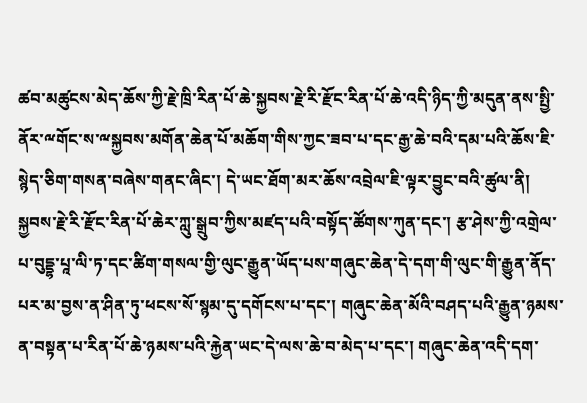ཚབ་མཚུངས་མེད་ཆོས་ཀྱི་རྗེ་ཁྲི་རིན་པོ་ཆེ་སྐྱབས་རྗེ་རི་རྫོང་རིན་པོ་ཆེ་འདི་ཉིད་ཀྱི་མདུན་ནས་སྤྱི་ནོར་ྋགོང་ས་ྋསྐྱབས་མགོན་ཆེན་པོ་མཆོག་གིས་ཀྱང་ཟབ་པ་དང་རྒྱ་ཆེ་བའི་དམ་པའི་ཆོས་ཇི་སྙེད་ཅིག་གསན་བཞེས་གནང་ཞིང་། དེ་ཡང་ཐོག་མར་ཆོས་འབྲེལ་ཇི་ལྟར་བྱུང་བའི་ཚུལ་ནི། སྐྱབས་རྗེ་རི་རྫོང་རིན་པོ་ཆེར་ཀླུ་སྒྲུབ་ཀྱིས་མཛད་པའི་བསྟོད་ཚོགས་ཀུན་དང་། རྩ་ཤེས་ཀྱི་འགྲེལ་པ་བུདྡྷ་པཱ་ལི་ཏ་དང་ཚིག་གསལ་གྱི་ལུང་རྒྱུན་ཡོད་པས་གཞུང་ཆེན་དེ་དག་གི་ལུང་གི་རྒྱུན་ནོད་པར་མ་བྱས་ན་ཤིན་ཏུ་ཕངས་སོ་སྙམ་དུ་དགོངས་པ་དང་། གཞུང་ཆེན་མོའི་བཤད་པའི་རྒྱུན་ཉམས་ན་བསྟན་པ་རིན་པོ་ཆེ་ཉམས་པའི་རྐྱེན་ཡང་དེ་ལས་ཆེ་བ་མེད་པ་དང་། གཞུང་ཆེན་འདི་དག་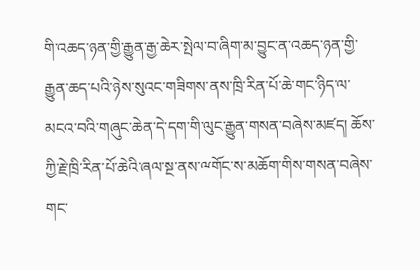གི་འཆད་ཉན་གྱི་རྒྱུན་རྒྱ་ཆེར་སྤེལ་བ་ཞིག་མ་བྱུང་ན་འཆད་ཉན་གྱི་རྒྱུན་ཆད་པའི་ཉེས་སུའང་གཟིགས་ནས་ཁྲི་རིན་པོ་ཆེ་གང་ཉིད་ལ་མངའ་བའི་གཞུང་ཆེན་དེ་དག་གི་ལུང་རྒྱུན་གསན་བཞེས་མཛད། ཆོས་ཀྱི་རྗེ་ཁྲི་རིན་པོ་ཆེའི་ཞལ་སྔ་ནས་ྋགོང་ས་མཆོག་གིས་གསན་བཞེས་གང་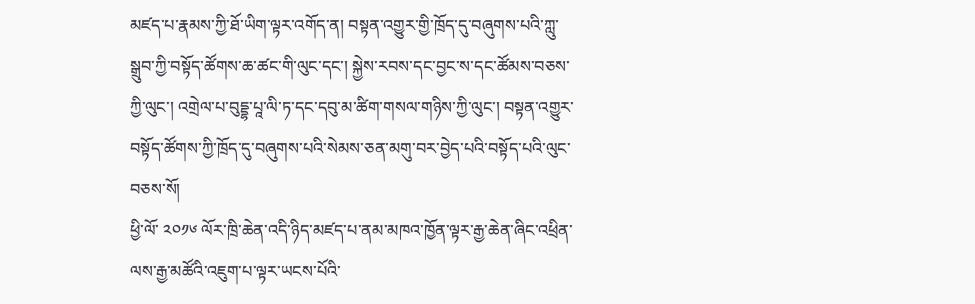མཛད་པ་རྣམས་ཀྱི་ཐོ་ཡིག་ལྟར་འགོད་ན། བསྟན་འགྱུར་གྱི་ཁྲོད་དུ་བཞུགས་པའི་ཀླུ་སྒྲུབ་ཀྱི་བསྟོད་ཚོགས་ཆ་ཚང་གི་ལུང་དང་། སྐྱེས་རབས་དང་བྱང་ས་དང་ཚོམས་བཅས་ཀྱི་ལུང་། འགྲེལ་པ་བུདྡྷ་པཱ་ལི་ཏ་དང་དབུ་མ་ཚིག་གསལ་གཉིས་ཀྱི་ལུང་། བསྟན་འགྱུར་བསྟོད་ཚོགས་ཀྱི་ཁྲོད་དུ་བཞུགས་པའི་སེམས་ཅན་མགུ་བར་བྱེད་པའི་བསྟོད་པའི་ལུང་བཅས་སོ།
ཕྱི་ལོ་ ༢༠༡༦ ལོར་ཁྲི་ཆེན་འདི་ཉིད་མཛད་པ་ནམ་མཁའ་ཁྱོན་ལྟར་རྒྱ་ཆེན་ཞིང་འཕྲིན་ལས་རྒྱ་མཚོའི་འཇུག་པ་ལྟར་ཡངས་པོའི་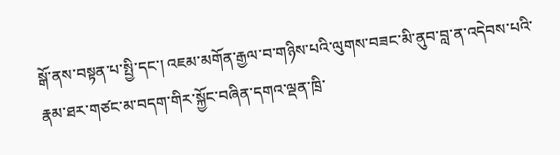སྒོ་ནས་བསྟན་པ་སྤྱི་དང་། འཇམ་མགོན་རྒྱལ་བ་གཉིས་པའི་ལུགས་བཟང་མི་ནུབ་བླ་ན་འདེབས་པའི་རྣམ་ཐར་གཙང་མ་བདག་གིར་སྐྱོང་བཞིན་དགའ་ལྡན་ཁྲི་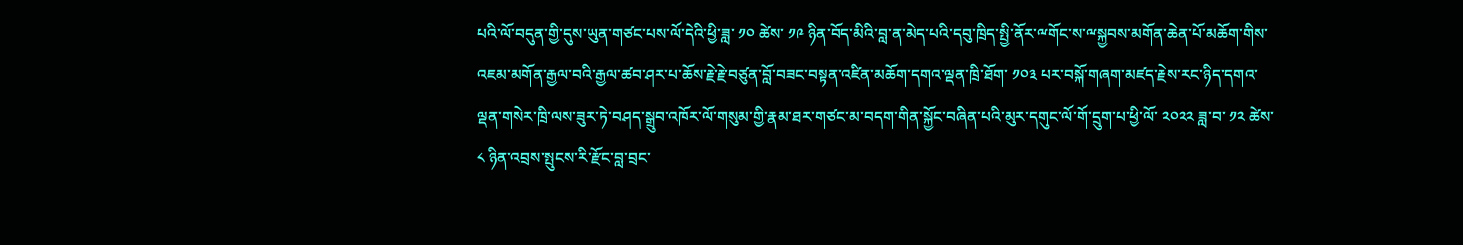པའི་ལོ་བདུན་གྱི་དུས་ཡུན་གཙང་པས་ལོ་དེའི་ཕྱི་ཟླ་ ༡༠ ཚེས་ ༡༩ ཉིན་བོད་མིའི་བླ་ན་མེད་པའི་དབུ་ཁྲིད་སྤྱི་ནོར་ྋགོང་ས་ྋསྐྱབས་མགོན་ཆེན་པོ་མཆོག་གིས་འཇམ་མགོན་རྒྱལ་བའི་རྒྱལ་ཚབ་ཤར་པ་ཆོས་རྗེ་རྗེ་བཙུན་བློ་བཟང་བསྟན་འཛིན་མཆོག་དགའ་ལྡན་ཁྲི་ཐོག་ ༡༠༣ པར་བསྐོ་གཞག་མཛད་རྗེས་རང་ཉིད་དགའ་ལྡན་གསེར་ཁྲི་ལས་ཟུར་ཏེ་བཤད་སྒྲུབ་འཁོར་ལོ་གསུམ་གྱི་རྣམ་ཐར་གཙང་མ་བདག་གིན་སྐྱོང་བཞིན་པའི་མུར་དགུང་ལོ་གོ་དྲུག་པ་ཕྱི་ལོ་ ༢༠༢༢ ཟླ་བ་ ༡༢ ཚེས་ ༨ ཉིན་འབྲས་སྤུངས་རི་རྫོང་བླ་བྲང་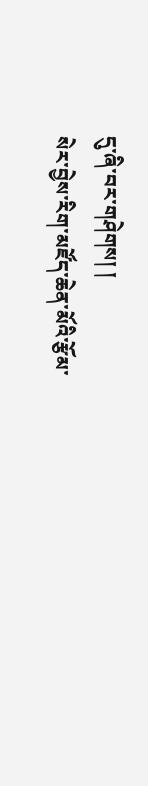དུ་ཞི་བར་གཤེགས། །
སེར་བྱེས་རིག་མཛོད་ཆེན་མོའི་རྩོམ་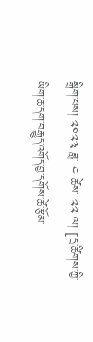སྒྲིག་པས། ༢༠༢༣ ཟླ་ ༤ ཚེས་ ༢༢ ལ། [དྲ་ཚིགས་ཀྱི་ཡིག་ཆ་དག་བརྒྱུད་འགོད་བྱ་དགོས་ཚེ་རྩོམ་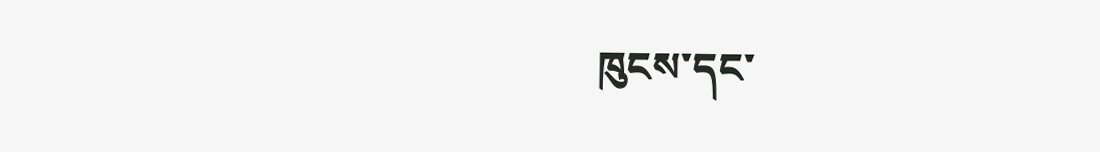ཁུངས་དང་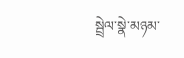སྦྲེལ་སྣེ་མཉམ་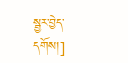སྦྱར་བྱེད་དགོས།]